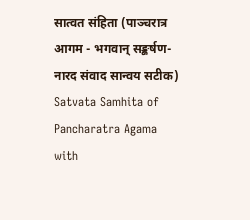सात्वत संहिता (पाञ्चरात्र आगम - भगवान् सङ्कर्षण-नारद संवाद सान्वय सटीक)
Satvata Samhita of Pancharatra Agama with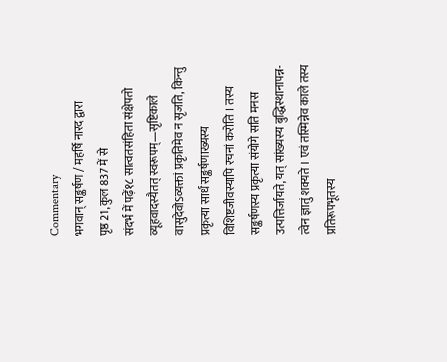Commentary
भगवान् सङ्कर्षण / महर्षि नारद द्वारा
पृष्ठ 21, कुल 837 में से
संदर्भ में पढ़ें१८ सात्वतसंहिता संक्षेपतो व्यूहवादस्यैतत् स्वरूपम्—सृष्टिकाले वासुदेवोऽव्यक्तां प्रकृतिमेव न सृजति, किन्तु प्रकृत्या सार्धं सङ्कर्षणाख्यस्य विशिष्टजीवस्यापि रचनां करोति । तस्य सङ्कर्षणस्य प्रकृत्या संयोगे सति मनस उत्पत्तिर्जायते, यत् सांख्यस्य बुद्धिस्थानापन्न- त्वेन ज्ञातुं शक्यते । एवं तस्मिन्नेव काले तस्य प्रतिरूपभूतस्य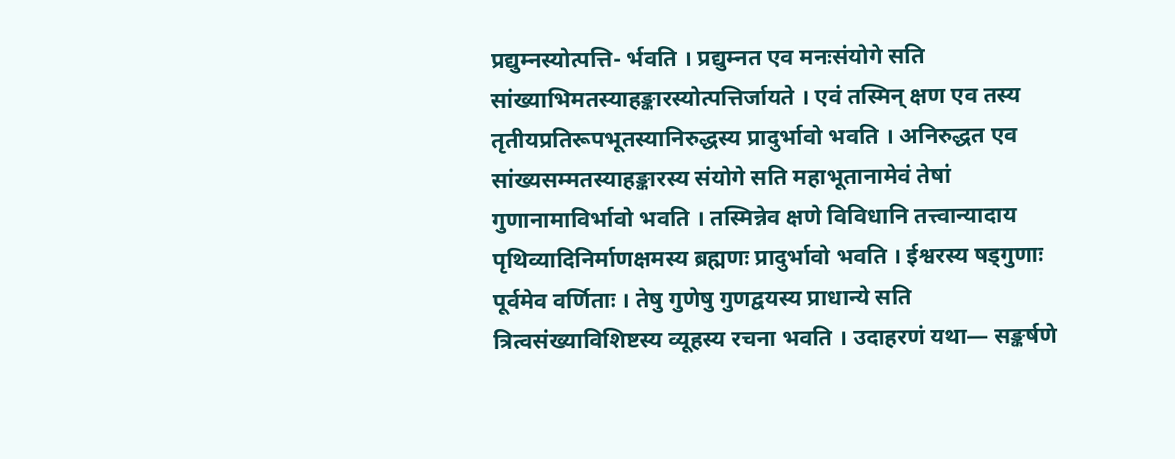प्रद्युम्नस्योत्पत्ति- र्भवति । प्रद्युम्नत एव मनःसंयोगे सति सांख्याभिमतस्याहङ्कारस्योत्पत्तिर्जायते । एवं तस्मिन् क्षण एव तस्य तृतीयप्रतिरूपभूतस्यानिरुद्धस्य प्रादुर्भावो भवति । अनिरुद्धत एव सांख्यसम्मतस्याहङ्कारस्य संयोगे सति महाभूतानामेवं तेषां गुणानामाविर्भावो भवति । तस्मिन्नेव क्षणे विविधानि तत्त्वान्यादाय पृथिव्यादिनिर्माणक्षमस्य ब्रह्मणः प्रादुर्भावो भवति । ईश्वरस्य षड्गुणाः पूर्वमेव वर्णिताः । तेषु गुणेषु गुणद्वयस्य प्राधान्ये सति त्रित्वसंख्याविशिष्टस्य व्यूहस्य रचना भवति । उदाहरणं यथा— सङ्कर्षणे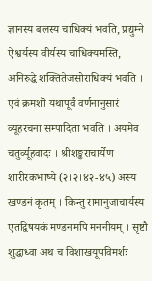ज्ञानस्य बलस्य चाधिक्यं भवति, प्रद्युम्ने ऐश्वर्यस्य वीर्यस्य चाधिक्यमस्ति, अनिरुद्धे शक्तितेजसोराधिक्यं भवति । एवं क्रमशॊ यथापूर्वं वर्णनानुसारं व्यूहरचना सम्पादिता भवति । अयमेव चतुर्व्यूहवादः । श्रीशङ्कराचार्येण शारीरकभाष्ये (२।२।४२-४५) अस्य खण्डनं कृतम् । किन्तु रामानुजाचार्यस्य एतद्विषयकं मण्डनमपि मननीयम् । सृष्टौ शुद्धाध्वा अथ च विशाखयूपविमर्शः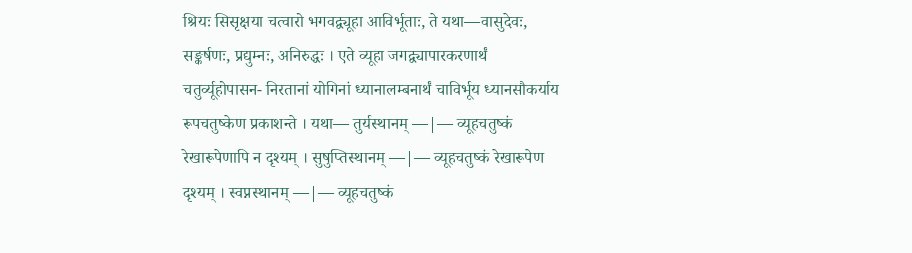श्रियः सिसृक्षया चत्वारो भगवद्व्यूहा आविर्भूताः, ते यथा—वासुदेवः, सङ्कर्षणः, प्रद्युम्नः, अनिरुद्धः । एते व्यूहा जगद्व्यापारकरणार्थं चतुर्व्यूहोपासन- निरतानां योगिनां ध्यानालम्बनार्थं चाविर्भूय ध्यानसौकर्याय रूपचतुष्केण प्रकाशन्ते । यथा— तुर्यस्थानम् —|— व्यूहचतुष्कं रेखारूपेणापि न दृश्यम् । सुषुप्तिस्थानम् —|— व्यूहचतुष्कं रेखारूपेण दृश्यम् । स्वप्नस्थानम् —|— व्यूहचतुष्कं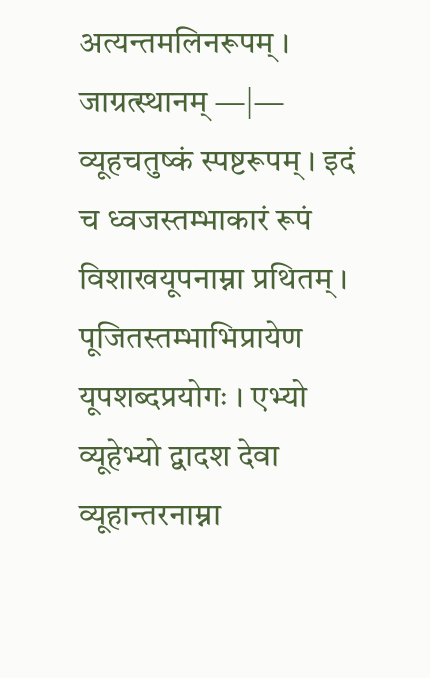अत्यन्तमलिनरूपम् । जाग्रत्स्थानम् —|— व्यूहचतुष्कं स्पष्टरूपम् । इदं च ध्वजस्तम्भाकारं रूपं विशाखयूपनाम्ना प्रथितम् । पूजितस्तम्भाभिप्रायेण यूपशब्दप्रयोगः । एभ्यो व्यूहेभ्यो द्वादश देवा व्यूहान्तरनाम्ना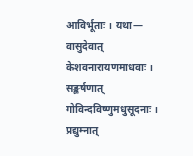आविर्भूताः । यथा— वासुदेवात् केशवनारायणमाधवाः । सङ्कर्षणात् गोविन्दविष्णुमधुसूदनाः । प्रद्युम्नात्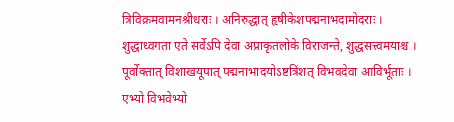त्रिविक्रमवामनश्रीधराः । अनिरुद्धात् हृषीकेशपद्मनाभदामोदराः । शुद्धाध्वगता एते सर्वेऽपि देवा अप्राकृतलोके विराजन्ते, शुद्धसत्त्वमयाश्च । पूर्वोक्तात् विशाखयूपात् पद्मनाभादयोऽष्टत्रिंशत् विभवदेवा आविर्भूताः । एभ्यो विभवेभ्यो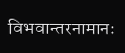विभवान्तरनामानः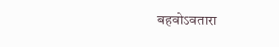बहवोऽवतारा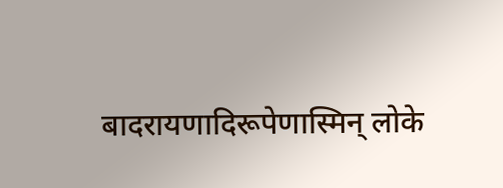बादरायणादिरूपेणास्मिन् लोके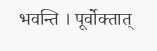भवन्ति । पूर्वोक्तात्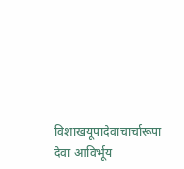विशाखयूपादेवाचार्चारूपा देवा आविर्भूय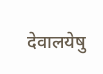देवालयेषु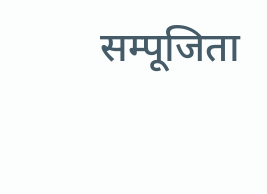सम्पूजिता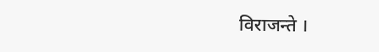विराजन्ते ।